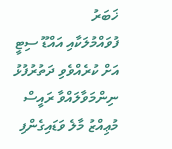ޚަބަރު
ފުވައްމުލަކާއި އައްޑޫ ސިޓީ އަށް ކުރެއްވެވި ދަތުރުފުޅު ނިންމަވާލައްވާ ރައީސް މުޢިއްޒު މާލެ ވަޑައިގެންފި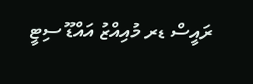ރައީސް ޑރ މުއިއްޒު އައްޑޫ ސިޓީ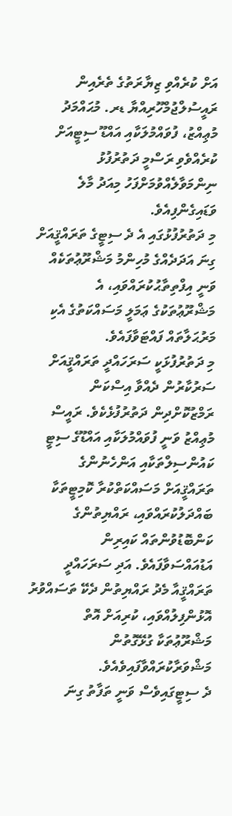އަށް ކުރެއްވި ޒިޔާރަތުގެ ތެރެއިން
ރައީސުލްޖުމްހޫރިއްޔާ ޑރ. މުޙައްމަދު މުޢިއްޒު، ފުވައްމުލަކާއި އައްޑޫ ސިޓީއަށް ކުރެއްވެވި ރަސްމީ ދަތުރުފުޅު ނިންމަވާލެއްވުމަށްފަހު މިއަދު މާލެ ވަޑައިގެންފިއެވެ.
މި ދަތުރުފުޅުގައި އެ ދެ ސިޓީގެ ތަރައްޤީއަށް ގިނަ އަދަދެއްގެ މުހިންމު މަޝްރޫޢުތަކެއް ވަނީ އިފްތިތާޙުކުރައްވައި، އެ މަޝްރޫޢުތަކުގެ ޢަމަލީ މަސައްކަތުގެ އެކި މަރުޙަލާތައް ފައްޓަވާފައެވެ.
މި ދަތުރުފުޅަކީ ސަރަހައްދީ ތަރައްޤީއަށް ސަރުކާރުން ދެއްވާ އިސްކަން ރަމްޒުކޮށްދިން ދަތުރުފުޅެކެވެ. ރައީސް މުޢިއްޒު ވަނީ ފުވައްމުލަކާއި އައްޑޫގެ ސިޓީ ކައުންސިލްތަކާއި އަންހެނުންގެ ތަރައްޤީއަށް މަސައްކަތްކުރާ ކޮމިޓީތަކާ ބައްދަލުކުރައްވައި، ރައްޔިތުންގެ ކަންބޮޑުވުންތައް ކައިރިން އަޑުއައްސަވާފައެވެ. އަދި ސަރަހައްދީ ތަރައްޤީއާ މެދު ރައްޔިތުން ދެކޭ ތަސައްވުރު އޮޅުންފިލުއްވައި، ކުރިއަށް އޮތް މަޝްރޫޢުތަކާ ގުޅޭގޮތުން މަޝްވަރާކުރައްވާފައިވެއެވެ.
ދެ ސިޓީގައިވެސް ވަނީ ތަފާތު ގިނަ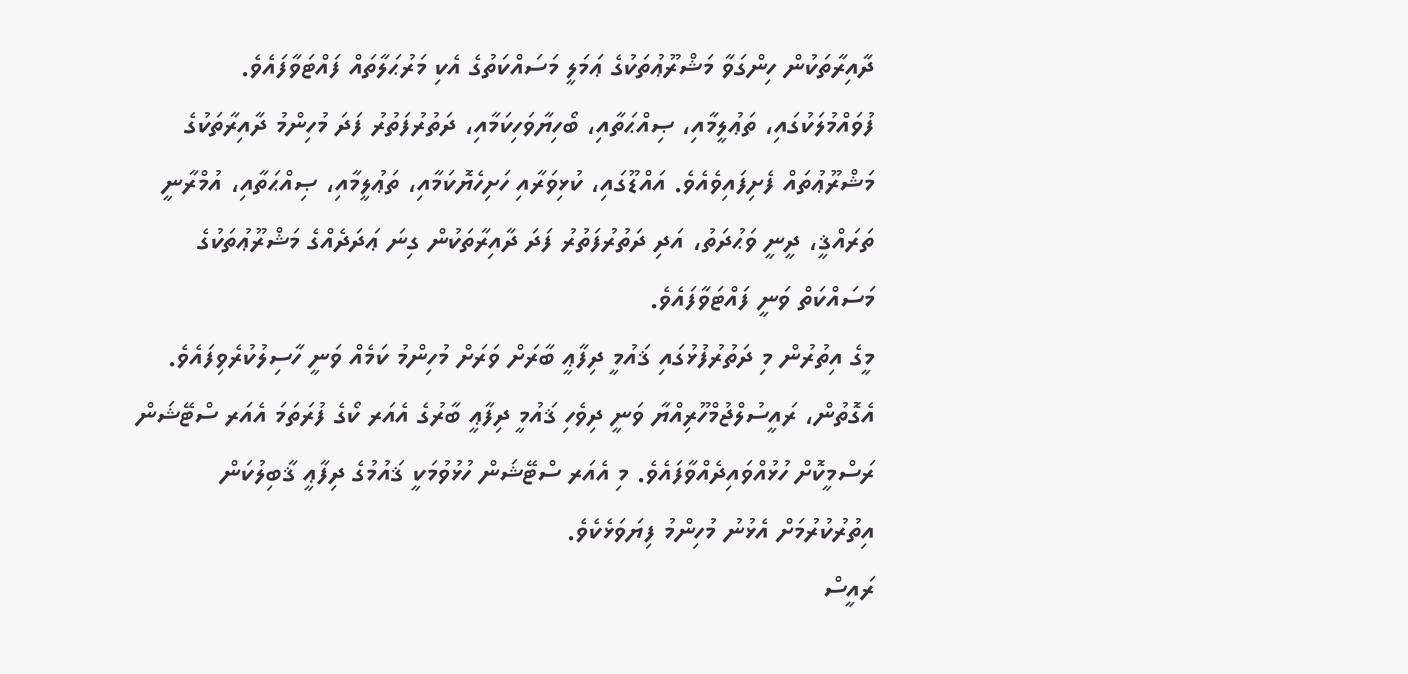ދާއިރާތަކުން ހިންގަވާ މަޝްރޫޢުތަކުގެ ޢަމަލީ މަސައްކަތުގެ އެކި މަރުޙަލާތައް ފައްޓަވާފައެވެ. ފުވައްމުލަކުގައި، ތަޢުލީމާއި، ޞިއްޙަތާއި، ބޯހިޔާވަހިކަމާއި، ދަތުރުފަތުރު ފަދަ މުހިންމު ދާއިރާތަކުގެ މަޝްރޫޢުތައް ފެށިފައިވެއެވެ. އައްޑޫގައި، ކުޅިވަރާއި ހަށިހެޔޮކަމާއި، ތަޢުލީމާއި، ޞިއްޙަތާއި، އުމްރާނީ ތަރައްޤީ، ދީނީ ވަޙުދަތު، އަދި ދަތުރުފަތުރު ފަދަ ދާއިރާތަކުން ގިނަ ޢަދަދެއްގެ މަޝްރޫޢުތަކުގެ މަސައްކަތް ވަނީ ފައްޓަވާފައެވެ.
މީގެ އިތުރުން މި ދަތުރުފުޅުގައި ޤައުމީ ދިފާޢީ ބާރަށް ވަރަށް މުހިންމު ކަމެއް ވަނީ ހާސިލުކުރެވިފައެވެ. އެގޮތުން، ރައީސުލްޖުމްހޫރިއްޔާ ވަނީ ދިވެހި ޤައުމީ ދިފާޢީ ބާރުގެ އެއަރ ކޯގެ ފުރަތަމަ އެއަރ ސްޓޭޝަން ރަސްމީކޮށް ހުޅުއްވައިދެއްވާފައެވެ. މި އެއަރ ސްޓޭޝަން ހުޅުވުމަކީ ޤައުމުގެ ދިފާޢީ ޤާބިލުކަން އިތުރުކުރުމަށް އެޅުނު މުހިންމު ފިޔަވަޅެކެވެ.
ރައީސް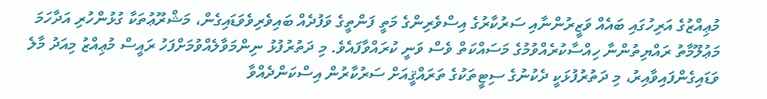މުޢިއްޒުގެ އަރިހުގައި ބައެއް ވަޒީރުންނާއި ސަރުކާރުގެ އިސްވެރިންގެ މަތީ ފަންތީގެ ވަފުދެއް ބައިވެރިވެވަޑައިގެން، މަޝްރޫޢުތަކާ ގުޅުންހުރި އަދާހަމަ މަޢުލޫމާތު ރައްޔިތުންނާ ހިއްސާކުރެއްވުމުގެ މަސައްކަތް ވެސް ވަނީ ކުރައްވާފައެވެ. މި ދަތުރުފުޅު ނިންމަވާލެއްވުމަށްފަހު ރައީސް މުޢިއްޒު މިއަދު މާލެ ވަޑައިގެންފައިވާއިރު، މި ދަތުރުފުޅަކީ ދެކުނުގެ ސިޓީތަކުގެ ތަރައްޤީއަށް ސަރުކާރުން އިސްކަންދެއްވާ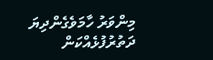މިންވަރު ހާމަވެގެންދިޔަ ދަތުރުފުޅެއްކަން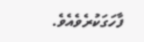ފާހަގަކުރެވެއެވެ.